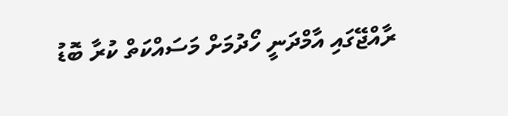ރާއްޖޭގައި އާމްދަނީ ހޯދުމަށް މަސައްކަތް ކުރާ ބޮޑު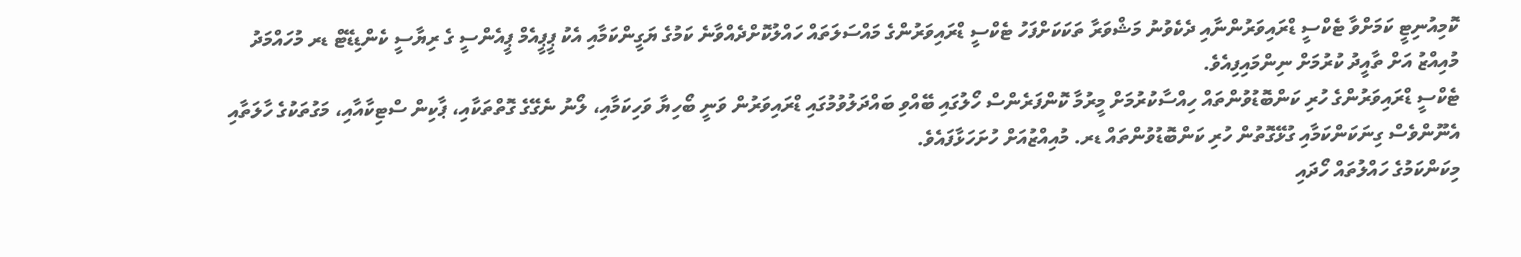ކޮމިއުނިޓީ ކަމަށްވާ ޓެކްސީ ޑްރައިވަރުންނާއި ދެކެވުނު މަޝްވަރާ ތަކަކަށްފަހު ޓެކްސީ ޑްރައިވަރުންގެ މައްސަލަތައް ހައްލުކޮށްދެއްވާނެ ކަމުގެ ޔަގީންކަމާއި އެކު ޕީޕީއެމް ޕީއެންސީ ގެ ރިޔާސީ ކެންޑިޑޭޓް ޑރ މުހައްމަދު މުއިއްޒު އަށް ތާއީދު ކުރުމަށް ނިންމައިފިއެވެ.
ޓެކްސީ ޑްރައިވަރުންގެ ހުރި ކަންބޮޑުވުންތައް ހިއްސާކުރުމަށް މީރުމާ ކޮންފަރެންސް ހޯލުގައި ބޭއްވި ބައްދަލުވުމުގައި ޑްރައިވަރުން ވަނީ ބޯހިޔާ ވަހިކަމާއި، ލޯނު ނެގޭގެ ގޮތްތަކާއި، ޕާކިން ސްޓިކާއާއި، މަގުތަކުގެ ހާލަތާއި އެނޫންވެސް ގިނަކަންކަމާއި ގުޅޭގޮތުން ހުރި ކަންބޮޑުވުންތައް ޑރ. މުއިއްޒުއަށް ހުށަހަޅާފައެވެ.
މިކަންކަމުގެ ހައްލުތައް ހޯދައި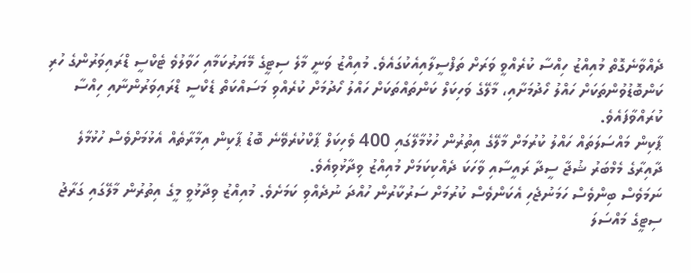ދެއްވާނެގޮތް މުއިއްޒު ހިއްސާ ކުރެއްވީ ވަރަށް ތަފްސީލާއިއެކުގައެވެ. މުއިއްޒު ވަނީ މާލެ ސިޓީގެ މޭޔަރުކަމާއި ހަވާލުވެ ޓެކްސީ ޑްރައިވަރުންގެ ހުރި ކަންބޮޑުވުންތަކަށް ހައްލު ހޯދުމަށާއި، މާލޭގެ ވަހިކަލް ކަންތައްތަކަށް ހައްލު ހޯދުމަށް ކުރެއްވި މަސައްކަތް ޑެކްސީ ޑްރައިވަރުންނާއި ހިއްސާ ކުރައްވާފައެވެ.
ޕާކިން މައްސަލަތައް ހައްލު ކުރުމަށް މާލޭގެ އިތުރުން ހުޅުމާލޭގައި 400 ވެހިކަލް ޕާކްކުރެވޭނެ ބޮޑު ޕާކިން އިމާރާތެއް އެޅުމަށްވެސް ހުޅުމާލެ ދާއިރާގެ މެމްބަރު ޝުޖާ ސީދާ ރައީސާއި ވާހަކަ ދެއްކިކަމަށް މުއިއްޒު ވިދާޅުވިއެވެ.
ނަމަވެސް ބިންވެސް ހަމަނުޖެހި އެކަންވެސް ކުރުމަށް ސަރުކާރުން ހުއްދަ ނުދެއްވި ކަމަށެވެ. މުއިއްޒު ވިދާޅުވީ މީގެ އިތުރުން މާލޭގައި ގަރާޖު ސިޓީގެ މައްސަލަ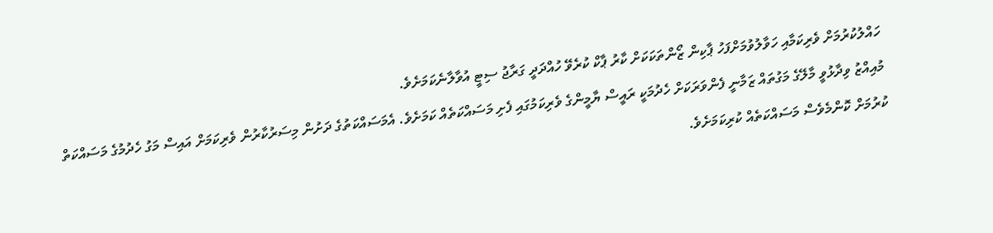ހައްލުކުރުމަށް ވެރިކަމާއި ހަވާލުވުމަށްފަހު ޕާކިން ޒޯންތަކަކަށް ކާރު ޕާކް ކުރެވޭ ހުއްދަދީ ގަރާޖު ސިޓީ އުވާލާނެކަމަށެވެ.
މުއިއްޒު ވިދާޅުވީ މާލޭގެ މަގުތައް ޒަމާނީ ފެންވަރަކަށް ހެދުމަކީ ރައީސް ޔާމީންގެ ވެރިކަމުގައި ފެށި މަސައްކަތެއް ކަމަށެވެ. އެމަސައްކަތުގެ ދަށުން މިސަރުކާރުން ވެރިކަމަށް އައިސް މަގު ހެދުމުގެ މަސައްކަތް ކުރުމަށް ކޮންމެވެސް މަސައްކަތެއް ކުރިކަމަށެވެ.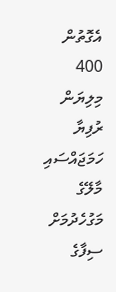އެގޮތުން 400 މިލިޔަން ރުފިޔާ ހަމަޖައްސައި މާލޭގެ މަގުހެދުމަށް ސިފާގެ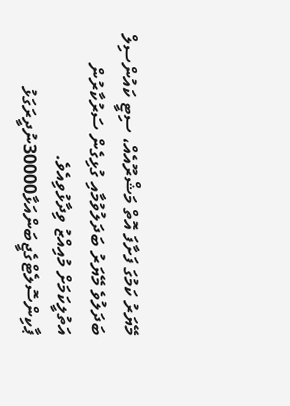މޭޔަރު ކަމުގަ ފަށާފަ އޮތް މަޝްރޫއެއް، ސިޓީ ކައުންސިލް ބަދަލުވެ މޭޔަރު ބަދަލުވުމާއި ގުޅިގެން ސަރުކާރުން އަތުލީކަމަށް މުއިއްޒު ވިދާޅުވިއެވެ.
ޕާކިންސޮލެޓްގެޖީބަންއަޅާ30000ނުދީރަގަޅު